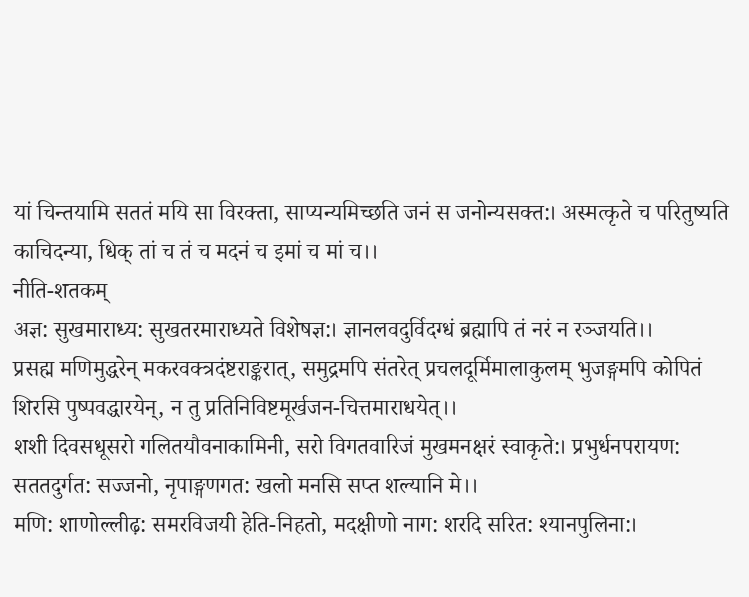यां चिन्तयामि सततं मयि सा विरक्ता, साप्यन्यमिच्छति जनं स जनोन्यसक्त:। अस्मत्कृते च परितुष्यति काचिदन्या, धिक् तां च तं च मदनं च इमां च मां च।।
नीति-शतकम्
अज्ञ: सुखमाराध्य: सुखतरमाराध्यते विशेषज्ञ:। ज्ञानलवदुर्विदग्धं ब्रह्मापि तं नरं न रञ्जयति।।
प्रसह्म मणिमुद्धरेन् मकरवक्त्रदंष्टराङ्करात्, समुद्रमपि संतरेत् प्रचलदूर्मिमालाकुलम् भुजङ्गमपि कोपितं शिरसि पुष्पवद्धारयेन्, न तु प्रतिनिविष्टमूर्खजन-चित्तमाराधयेत्।।
शशी दिवसधूसरो गलितयौवनाकामिनी, सरो विगतवारिजं मुखमनक्षरं स्वाकृते:। प्रभुर्धनपरायण: सततदुर्गत: सज्जनो, नृपाङ्गणगत: खलो मनसि सप्त शल्यानि मे।।
मणि: शाणोल्लीढ़: समरविजयी हेति-निहतो, मदक्षीणो नाग: शरदि सरित: श्यानपुलिना:।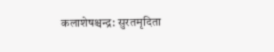कलाशेषश्चन्द्र: सुरतमृदिता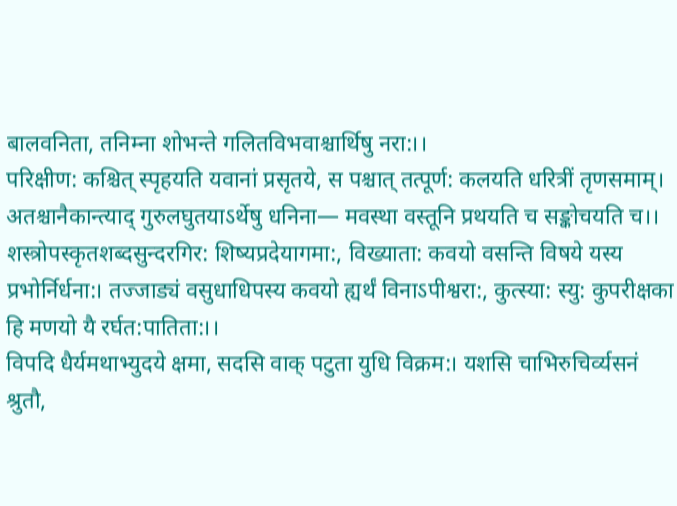बालवनिता, तनिम्ना शोभन्ते गलितविभवाश्चार्थिषु नरा:।।
परिक्षीण: कश्चित् स्पृहयति यवानां प्रसृतये, स पश्चात् तत्पूर्ण: कलयति धरित्रीं तृणसमाम्। अतश्चानैकान्त्याद् गुरुलघुतयाऽर्थेषु धनिना— मवस्था वस्तूनि प्रथयति च सङ्कोचयति च।।
शस्त्रोपस्कृतशब्दसुन्दरगिर: शिष्यप्रदेयागमा:, विख्याता: कवयो वसन्ति विषये यस्य प्रभोर्निर्धना:। तज्जाड्यं वसुधाधिपस्य कवयो ह्यर्थं विनाऽपीश्वरा:, कुत्स्या: स्यु: कुपरीक्षका हि मणयो यै रर्घत:पातिता:।।
विपदि धैर्यमथाभ्युदये क्षमा, सदसि वाक् पटुता युधि विक्रम:। यशसि चाभिरुचिर्व्यसनं श्रुतौ,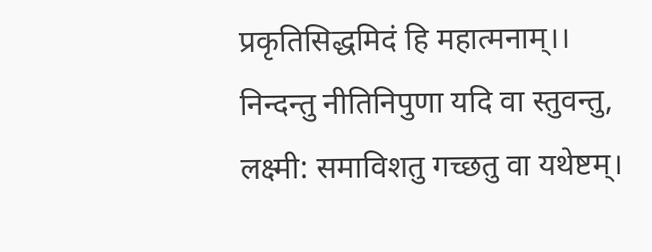प्रकृतिसिद्धमिदं हि महात्मनाम्।।
निन्दन्तु नीतिनिपुणा यदि वा स्तुवन्तु, लक्ष्मी: समाविशतु गच्छतु वा यथेष्टम्।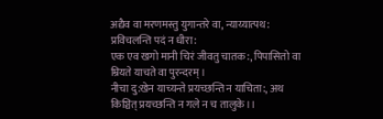अद्यैव वा मरणमस्तु युगान्तरे वा, न्याय्यात्पथ: प्रविचलन्ति पदं न धीरा:
एक एव खगो मानी चिरं जीवतु चातक:, पिपासितो वा म्रियते याचते वा पुरन्दरम्।
नीचा दु:खेन याच्यन्ते प्रयच्छन्ति न याचिता:, अथ किञ्चित् प्रयच्छन्ति न गले न च तालुके।।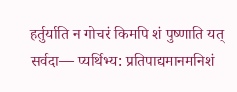हर्तुर्याति न गोचरं किमपि शं पुष्णाति यत् सर्वदा— प्यर्थिभ्य: प्रतिपाद्यमानमनिशं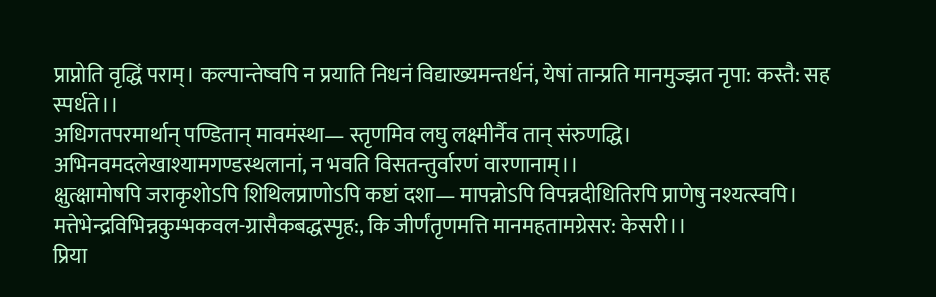प्राप्नोति वृद्धिं पराम्। कल्पान्तेष्वपि न प्रयाति निधनं विद्याख्यमन्तर्धनं, येषां तान्प्रति मानमुज्झत नृपा: कस्तै: सह स्पर्धते।।
अधिगतपरमार्थान् पण्डितान् मावमंस्था— स्तृणमिव लघु लक्ष्मीर्नैव तान् संरुणद्धि। अभिनवमदलेखाश्यामगण्डस्थलानां, न भवति विसतन्तुर्वारणं वारणानाम्।।
क्षुत्क्षामोषपि जराकृशोऽपि शिथिलप्राणोऽपि कष्टां दशा— मापन्नोऽपि विपन्नदीधितिरपि प्राणेषु नश्यत्स्वपि। मत्तेभेन्द्रविभिन्नकुम्भकवल-ग्रासैकबद्धस्पृह:, कि जीर्णंतृणमत्ति मानमहतामग्रेसर: केसरी।।
प्रिया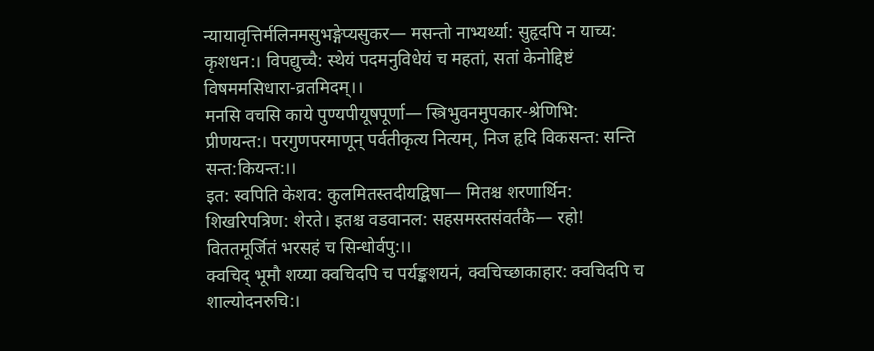न्यायावृत्तिर्मलिनमसुभङ्गेप्यसुकर— मसन्तो नाभ्यर्थ्या: सुहृदपि न याच्य: कृशधन:। विपद्युच्चै: स्थेयं पदमनुविधेयं च महतां, सतां केनोद्दिष्टं विषममसिधारा-व्रतमिदम्।।
मनसि वचसि काये पुण्यपीयूषपूर्णा— स्त्रिभुवनमुपकार-श्रेणिभि: प्रीणयन्त:। परगुणपरमाणून् पर्वतीकृत्य नित्यम्, निज हृदि विकसन्त: सन्ति सन्त:कियन्त:।।
इत: स्वपिति केशव: कुलमितस्तदीयद्विषा— मितश्च शरणार्थिन: शिखरिपत्रिण: शेरते। इतश्च वडवानल: सहसमस्तसंवर्तकै— रहो! विततमूर्जितं भरसहं च सिन्धोर्वपु:।।
क्वचिद् भूमौ शय्या क्वचिदपि च पर्यङ्कशयनं, क्वचिच्छाकाहार: क्वचिदपि च शाल्योदनरुचि:।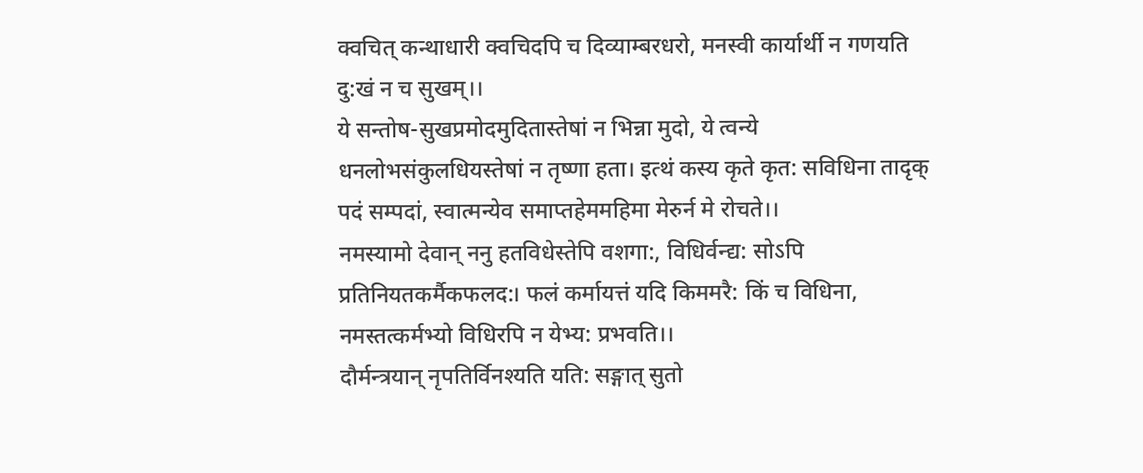क्वचित् कन्थाधारी क्वचिदपि च दिव्याम्बरधरो, मनस्वी कार्यार्थी न गणयति दु:खं न च सुखम्।।
ये सन्तोष-सुखप्रमोदमुदितास्तेषां न भिन्ना मुदो, ये त्वन्ये धनलोभसंकुलधियस्तेषां न तृष्णा हता। इत्थं कस्य कृते कृत: सविधिना तादृक् पदं सम्पदां, स्वात्मन्येव समाप्तहेममहिमा मेरुर्न मे रोचते।।
नमस्यामो देवान् ननु हतविधेस्तेपि वशगा:, विधिर्वन्द्य: सोऽपि प्रतिनियतकर्मैकफलद:। फलं कर्मायत्तं यदि किममरै: किं च विधिना, नमस्तत्कर्मभ्यो विधिरपि न येभ्य: प्रभवति।।
दौर्मन्त्रयान् नृपतिर्विनश्यति यति: सङ्गात् सुतो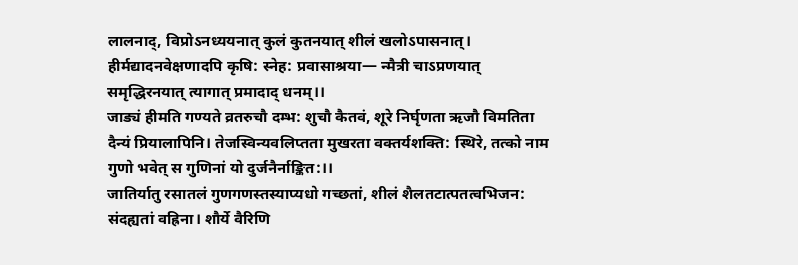लालनाद्, विप्रोऽनध्ययनात् कुलं कुतनयात् शीलं खलोऽपासनात्। हीर्मद्यादनवेक्षणादपि कृषि: स्नेह: प्रवासाश्रया— न्मैत्री चाऽप्रणयात् समृद्धिरनयात् त्यागात् प्रमादाद् धनम्।।
जाड्यं हीमति गण्यते व्रतरुचौ दम्भ: शुचौ कैतवं, शूरे निर्घृणता ऋजौ विमतिता दैन्यं प्रियालापिनि। तेजस्विन्यवलिप्तता मुखरता वक्तर्यशक्ति: स्थिरे, तत्को नाम गुणो भवेत् स गुणिनां यो दुर्जनैर्नाङ्कित:।।
जातिर्यातु रसातलं गुणगणस्तस्याप्यधो गच्छतां, शीलं शैलतटात्पतत्वभिजन: संदह्यतां वह्रिना। शौर्ये वैरिणि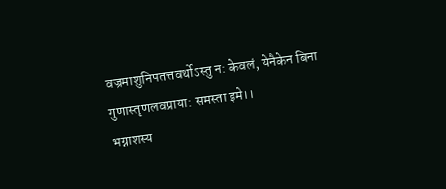वज्रमाशुनिपतत्तवर्थोऽस्तु न: केवलं, येनैकेन बिना गुणास्तृणलवप्राया: समस्ता इमे।।
भग्नाशस्य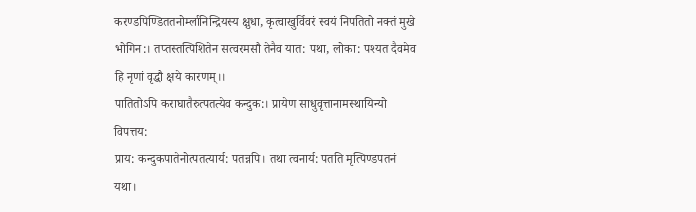करण्डपिण्डिततनोर्म्लानिन्द्रियस्य क्षुधा, कृत्वाखुर्विवरं स्वयं निपतितो नक्तं मुखे भोगिन:। तप्तस्तत्पिशितेन सत्वरमसौ तेनैव यात: पथा, लोका: पश्यत दैवमेव हि नृणां वृद्धौ क्षये कारणम्।।
पातितोऽपि कराघातैरुत्पतत्येव कन्दुक:। प्रायेण साधुवृत्तानामस्थायिन्यो विपत्तय:
प्राय: कन्दुकपातेनोत्पतत्यार्य: पतन्नपि। तथा त्वनार्य: पतति मृत्पिण्डपतनं यथा।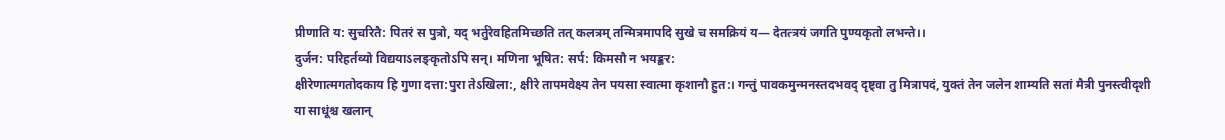प्रीणाति य: सुचरितै: पितरं स पुत्रो, यद् भर्तुरेवहितमिच्छति तत् कलत्रम् तन्मित्रमापदि सुखे च समक्रियं य— देतत्त्रयं जगति पुण्यकृतो लभन्ते।।
दुर्जन: परिहर्तव्यो विद्ययाऽलङ्कृतोऽपि सन्। मणिना भूषित: सर्प: किमसौ न भयङ्कर:
क्षीरेणात्मगतोदकाय हि गुणा दत्ता:पुरा तेऽखिला:, क्षीरे तापमवेक्ष्य तेन पयसा स्वात्मा कृशानौ हुत:। गन्तुं पावकमुन्मनस्तदभवद् दृष्ट्वा तु मित्रापदं, युक्तं तेन जलेन शाम्यति सतां मैत्री पुनस्त्वीदृशी
या साधूंश्च खलान्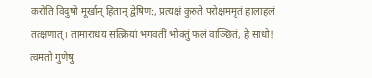करोति विदुषो मूर्खान् हितान् द्वेषिण:, प्रत्यक्षं कुरुते परोक्षममृतं हालाहलं तत्क्षणात्। तामाराधय सत्क्रियां भगवतीं भोक्तुं फलं वाञ्छितं, हे साधो! त्वमतो गुणेषु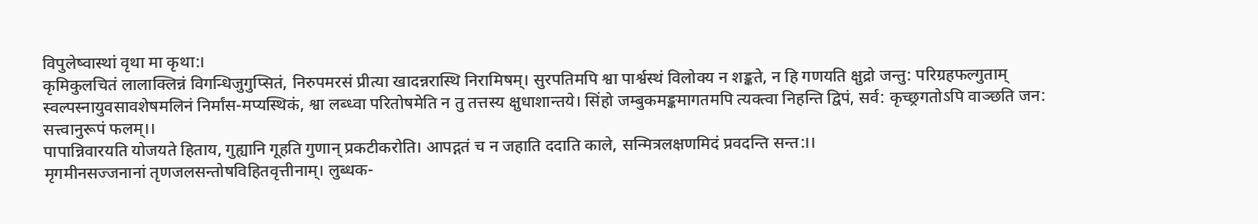विपुलेष्वास्थां वृथा मा कृथा:।
कृमिकुलचितं लालाक्लिन्नं विगन्धिजुगुप्सितं, निरुपमरसं प्रीत्या खादन्नरास्थि निरामिषम्। सुरपतिमपि श्वा पार्श्वस्थं विलोक्य न शङ्कते, न हि गणयति क्षुद्रो जन्तु: परिग्रहफल्गुताम्
स्वल्पस्नायुवसावशेषमलिनं निर्मांस-मप्यस्थिकं, श्वा लब्ध्वा परितोषमेति न तु तत्तस्य क्षुधाशान्तये। सिंहो जम्बुकमङ्कमागतमपि त्यक्त्वा निहन्ति द्विपं, सर्व: कृच्छ्रगतोऽपि वाञ्छति जन: सत्त्वानुरूपं फलम्।।
पापान्निवारयति योजयते हिताय, गुह्यानि गूहति गुणान् प्रकटीकरोति। आपद्गतं च न जहाति ददाति काले, सन्मित्रलक्षणमिदं प्रवदन्ति सन्त:।।
मृगमीनसज्जनानां तृणजलसन्तोषविहितवृत्तीनाम्। लुब्धक-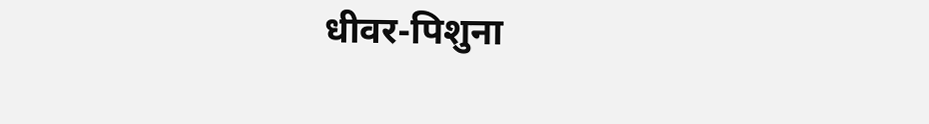धीवर-पिशुना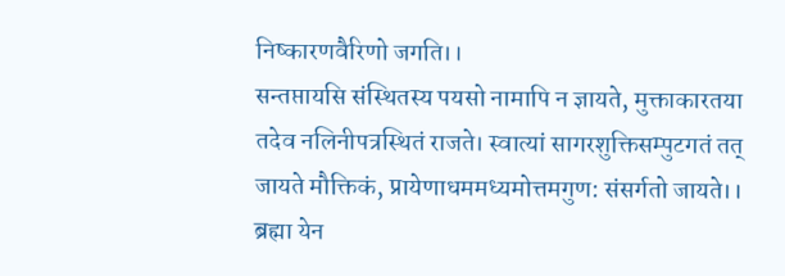निष्कारणवैरिणो जगति।।
सन्तप्तायसि संस्थितस्य पयसो नामापि न ज्ञायते, मुक्ताकारतया तदेव नलिनीपत्रस्थितं राजते। स्वात्यां सागरशुक्तिसम्पुटगतं तत् जायते मौक्तिकं, प्रायेणाधममध्यमोत्तमगुण: संसर्गतो जायते।।
ब्रह्मा येन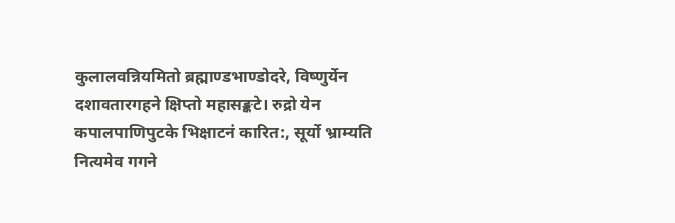कुलालवन्नियमितो ब्रह्माण्डभाण्डोदरे, विष्णुर्येन दशावतारगहने क्षिप्तो महासङ्कटे। रुद्रो येन कपालपाणिपुटके भिक्षाटनं कारित:, सूर्यो भ्राम्यति नित्यमेव गगने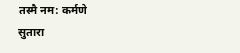तस्मै नम: कर्मणे
सुतारा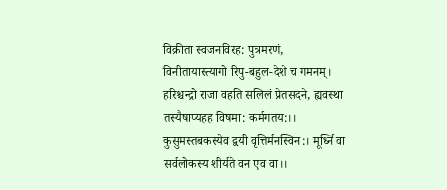विक्रीता स्वजनविरह: पुत्रमरणं, विनीतायास्त्यागो रिपु-बहुल-देशे च गमनम्। हरिश्चन्द्रो राजा वहति सलिलं प्रेतसदने, ह्यवस्था तस्यैषाप्यहह विषमा: कर्मगतय:।।
कुसुमस्तबकस्येव द्वयी वृत्तिर्मनस्विन:। मूर्ध्नि वा सर्वलोकस्य शीर्यते वन एव वा।।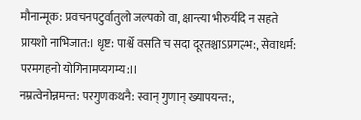मौनान्मूक: प्रवचनपटुर्वातुलो जल्पको वा, क्षान्त्या भीरुर्यदि न सहते प्रायशो नाभिजात:। धृष्ट: पार्श्वे वसति च सदा दूरतश्चाऽप्रगल्भ:, सेवाधर्म: परमगहनो योगिनामप्यगम्य:।।
नम्रत्वेनोन्नमन्त: परगुणकथनै: स्वान् गुणान् ख्यापयन्त:,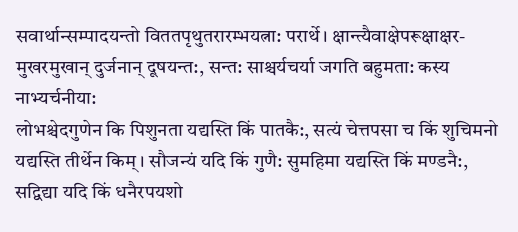सवार्थान्सम्पादयन्तो विततपृथुतरारम्भयत्ना: परार्थे। क्षान्त्यैवाक्षेपरूक्षाक्षर-मुखरमुखान् दुर्जनान् दूषयन्त:, सन्त: साश्चर्यचर्या जगति बहुमता: कस्य नाभ्यर्चनीया:
लोभश्चेदगुणेन कि पिशुनता यद्यस्ति किं पातकै:, सत्यं चेत्तपसा च किं शुचिमनो यद्यस्ति तीर्थेन किम्। सौजन्यं यदि किं गुणै: सुमहिमा यद्यस्ति किं मण्डनै:, सद्विद्या यदि किं धनैरपयशो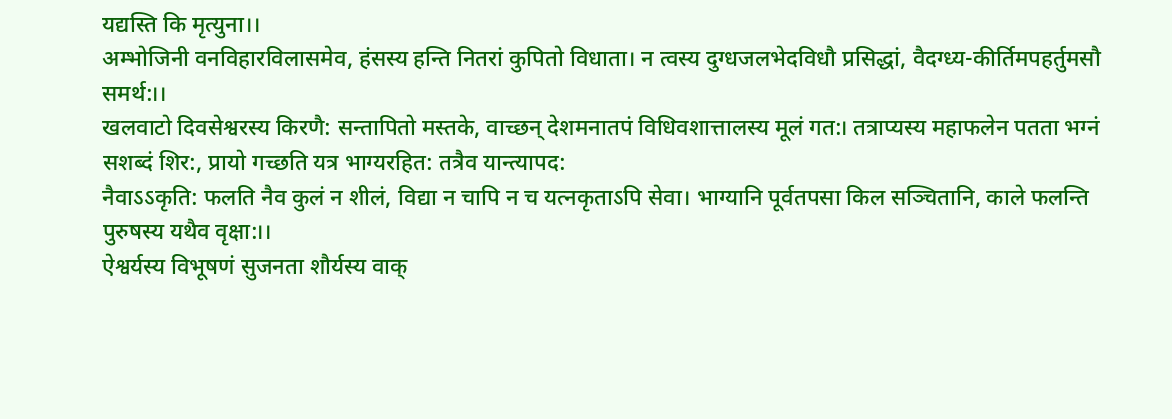यद्यस्ति कि मृत्युना।।
अम्भोजिनी वनविहारविलासमेव, हंसस्य हन्ति नितरां कुपितो विधाता। न त्वस्य दुग्धजलभेदविधौ प्रसिद्धां, वैदग्ध्य-कीर्तिमपहर्तुमसौ समर्थ:।।
खलवाटो दिवसेश्वरस्य किरणै: सन्तापितो मस्तके, वाच्छन् देशमनातपं विधिवशात्तालस्य मूलं गत:। तत्राप्यस्य महाफलेन पतता भग्नं सशब्दं शिर:, प्रायो गच्छति यत्र भाग्यरहित: तत्रैव यान्त्यापद:
नैवाऽऽकृति: फलति नैव कुलं न शीलं, विद्या न चापि न च यत्नकृताऽपि सेवा। भाग्यानि पूर्वतपसा किल सञ्चितानि, काले फलन्ति पुरुषस्य यथैव वृक्षा:।।
ऐश्वर्यस्य विभूषणं सुजनता शौर्यस्य वाक्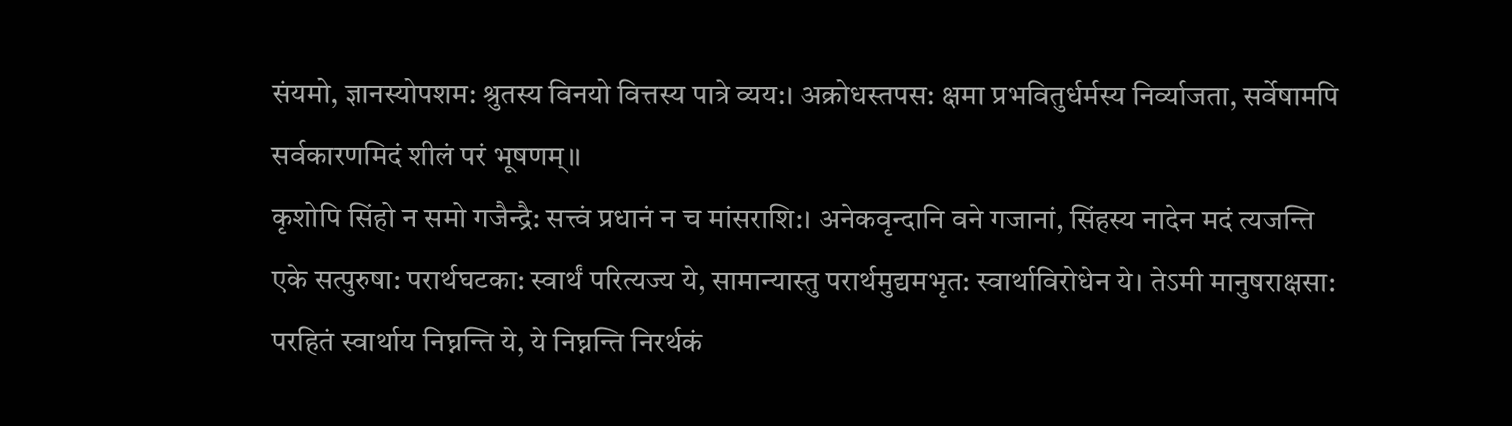संयमो, ज्ञानस्योपशम: श्रुतस्य विनयो वित्तस्य पात्रे व्यय:। अक्रोधस्तपस: क्षमा प्रभवितुर्धर्मस्य निर्व्याजता, सर्वेषामपि सर्वकारणमिदं शीलं परं भूषणम्।।
कृशोपि सिंहो न समो गजैन्द्रै: सत्त्वं प्रधानं न च मांसराशि:। अनेकवृन्दानि वने गजानां, सिंहस्य नादेन मदं त्यजन्ति
एके सत्पुरुषा: परार्थघटका: स्वार्थं परित्यज्य ये, सामान्यास्तु परार्थमुद्यमभृत: स्वार्थाविरोधेन ये। तेऽमी मानुषराक्षसा: परहितं स्वार्थाय निघ्नन्ति ये, ये निघ्नन्ति निरर्थकं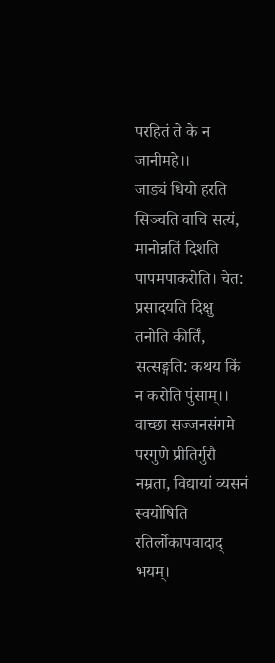परहितं ते के न जानीमहे।।
जाड्यं धियो हरति सिञ्चति वाचि सत्यं, मानोन्नतिं दिशति पापमपाकरोति। चेत: प्रसादयति दिक्षु तनोति कीर्तिं, सत्सङ्गति: कथय किं न करोति पुंसाम्।।
वाच्छा सज्जनसंगमे परगुणे प्रीतिर्गुरौ नम्रता, विद्यायां व्यसनं स्वयोषिति रतिर्लोकापवादाद् भयम्।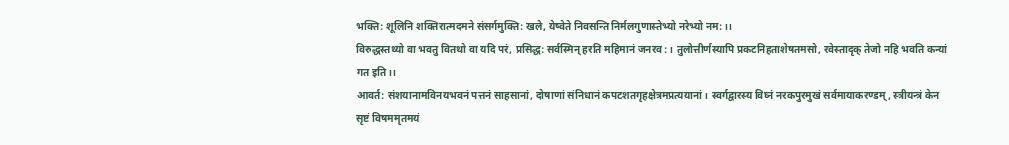भक्ति: शूलिनि शक्तिरात्मदमने संसर्गमुक्ति: खले, येष्वेते निवसन्ति निर्मलगुणास्तेभ्यो नरेभ्यो नम:।।
विरुद्धस्तथ्यो वा भवतु वितथो वा यदि परं, प्रसिद्ध: सर्वस्मिन् हरति महिमानं जनरव:। तुलोत्तीर्णस्यापि प्रकटनिहताशेषतमसो, रवेस्तादृक् तेजो नहि भवति कन्यां गत इति।।
आवर्त: संशयानामविनयभवनं पत्तनं साहसानां, दोषाणां संनिधानं कपटशतगृहक्षेत्रमप्रत्ययानां। स्वर्गद्वारस्य विघ्नं नरकपुरमुखं सर्वमायाकरण्डम्, स्त्रीयन्त्रं केन सृष्टं विषममृतमयं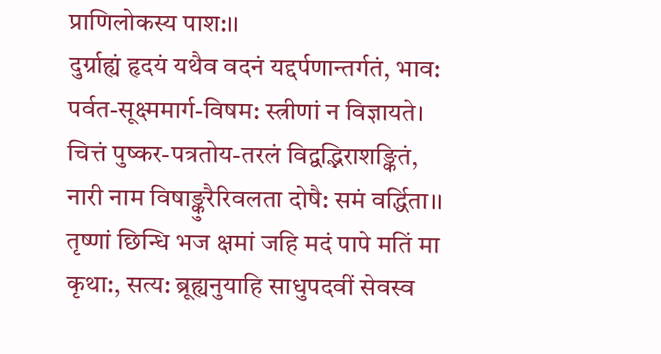प्राणिलोकस्य पाश:।।
दुर्ग्राह्यं हृदयं यथैव वदनं यद्दर्पणान्तर्गतं, भाव: पर्वत-सूक्ष्ममार्ग-विषम: स्त्रीणां न विज्ञायते। चित्तं पुष्कर-पत्रतोय-तरलं विद्वद्भिराशङ्कितं, नारी नाम विषाङ्कुरैरिवलता दोषै: समं वर्द्धिता।।
तृष्णां छिन्धि भज क्षमां जहि मदं पापे मतिं मा कृथा:, सत्य: ब्रूह्यनुयाहि साधुपदवीं सेवस्व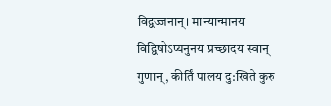विद्वज्जनान्। मान्यान्मानय विद्विषोऽप्यनुनय प्रच्छादय स्वान् गुणान्, कीर्तिं पालय दु:खिते कुरु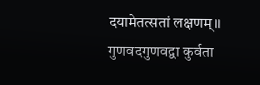दयामेतत्सतां लक्षणम्।।
गुणवदगुणवद्वा कुर्वता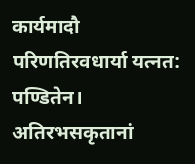कार्यमादौ परिणतिरवधार्या यत्नत: पण्डितेन। अतिरभसकृतानां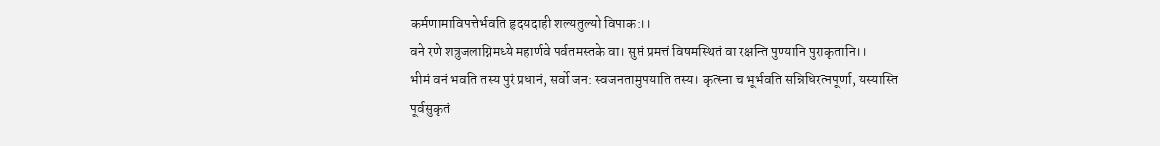कर्मणामाविपत्तेर्भवति हृदयदाही शल्यतुल्यो विपाक:।।
वने रणे शत्रुजलाग्निमध्ये महार्णवे पर्वतमस्तके वा। सुप्तं प्रमत्तं विषमस्थितं वा रक्षन्ति पुण्यानि पुराकृतानि।।
भीमं वनं भवति तस्य पुरं प्रधानं, सर्वो जन: स्वजनतामुपयाति तस्य। कृत्स्ना च भूर्भवति सन्निधिरत्नपूर्णा, यस्यास्ति पूर्वसुकृतं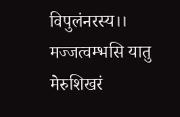विपुलंनरस्य।।
मज्जत्वम्भसि यातु मेरुशिखरं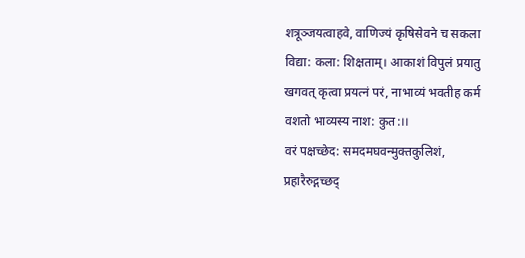शत्रूञ्जयत्वाहवे, वाणिज्यं कृषिसेवने च सकला विद्या: कला: शिक्षताम्। आकाशं विपुलं प्रयातु खगवत् कृत्वा प्रयत्नं परं, नाभाव्यं भवतीह कर्म वशतो भाव्यस्य नाश: कुत:।।
वरं पक्षच्छेद: समदमघवन्मुक्तकुलिशं, प्रहारैरुद्गच्छद्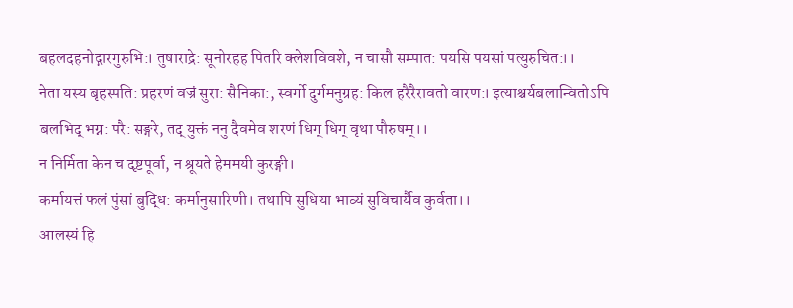बहलदहनोद्गारगुरुभि:। तुषाराद्रे: सूनोरहह पितरि क्लेशविवशे, न चासौ सम्पात: पयसि पयसां पत्युरुचित:।।
नेता यस्य बृहस्पति: प्रहरणं वज्रं सुरा: सैनिका:, स्वर्गो दुर्गमनुग्रह: किल हरैरैरावतो वारण:। इत्याश्चर्यबलान्वितोऽपि बलभिद् भग्न: परै: सङ्गरे, तद् युक्तं ननु दैवमेव शरणं धिग् धिग् वृथा पौरुषम्।।
न निर्मिता केन च दृष्टपूर्वा, न श्रूयते हेममयी कुरङ्गी।
कर्मायत्तं फलं पुंसां बुद्धि: कर्मानुसारिणी। तथापि सुधिया भाव्यं सुविचार्यैव कुर्वता।।
आलस्यं हि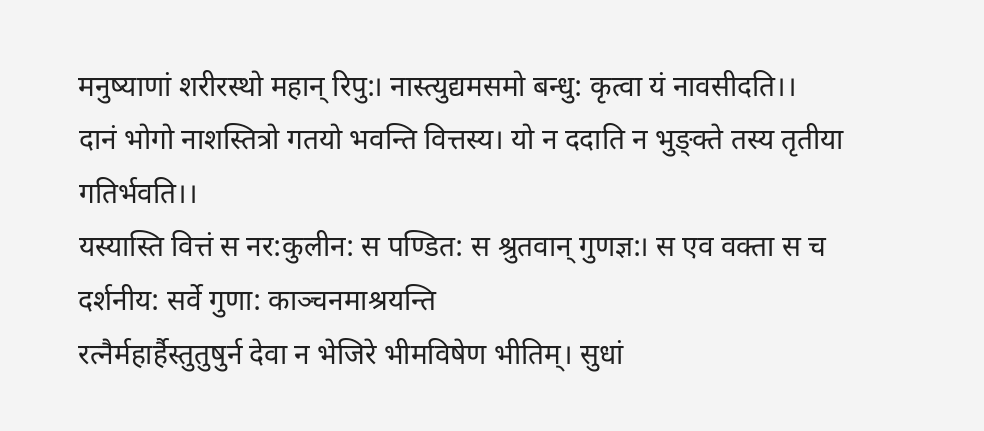मनुष्याणां शरीरस्थो महान् रिपु:। नास्त्युद्यमसमो बन्धु: कृत्वा यं नावसीदति।।
दानं भोगो नाशस्तित्रो गतयो भवन्ति वित्तस्य। यो न ददाति न भुङ्क्ते तस्य तृतीया गतिर्भवति।।
यस्यास्ति वित्तं स नर:कुलीन: स पण्डित: स श्रुतवान् गुणज्ञ:। स एव वक्ता स च दर्शनीय: सर्वे गुणा: काञ्चनमाश्रयन्ति
रत्नैर्महार्हैस्तुतुषुर्न देवा न भेजिरे भीमविषेण भीतिम्। सुधां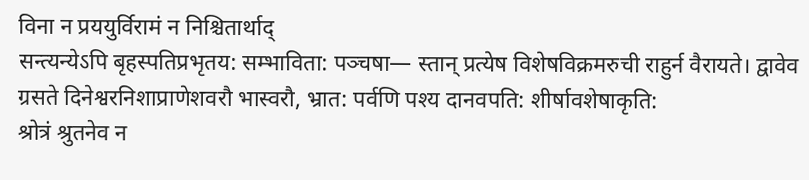विना न प्रययुर्विरामं न निश्चितार्थाद्
सन्त्यन्येऽपि बृहस्पतिप्रभृतय: सम्भाविता: पञ्चषा— स्तान् प्रत्येष विशेषविक्रमरुची राहुर्न वैरायते। द्वावेव ग्रसते दिनेश्वरनिशाप्राणेशवरौ भास्वरौ, भ्रात: पर्वणि पश्य दानवपति: शीर्षावशेषाकृति:
श्रोत्रं श्रुतनेव न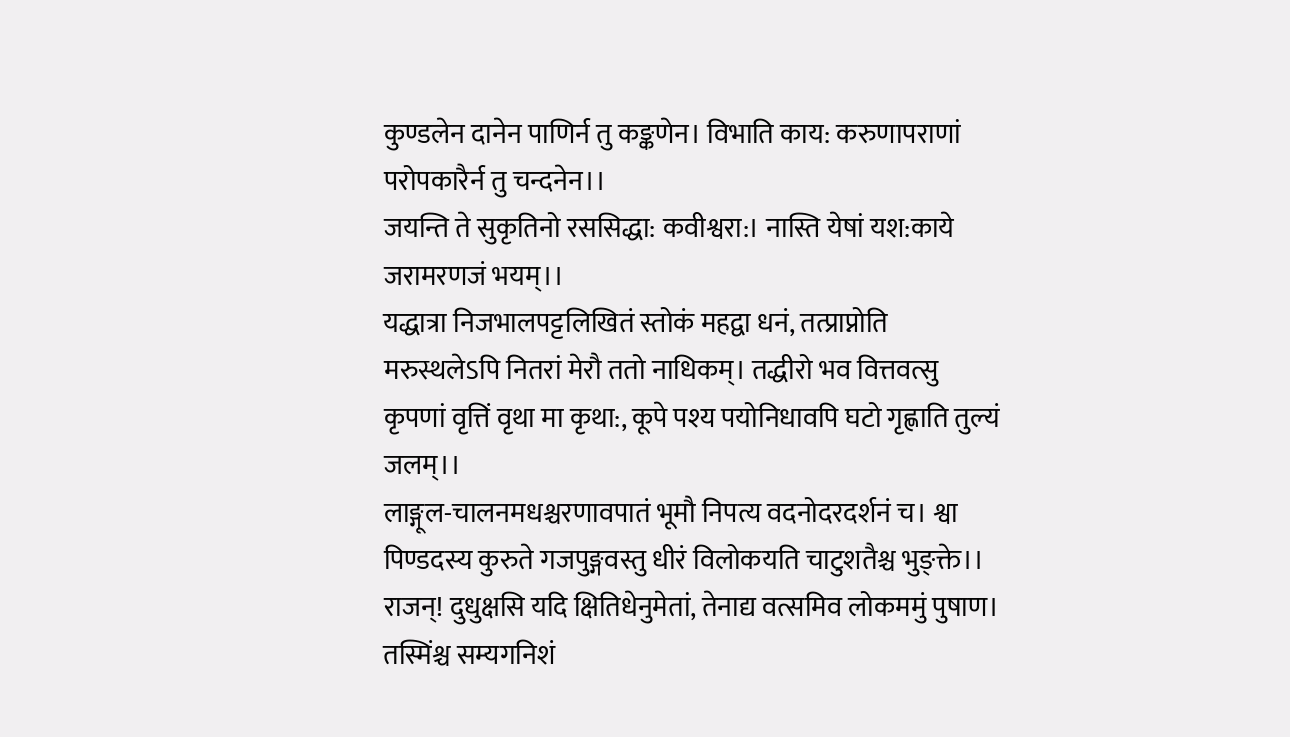कुण्डलेन दानेन पाणिर्न तु कङ्कणेन। विभाति काय: करुणापराणां परोपकारैर्न तु चन्दनेन।।
जयन्ति ते सुकृतिनो रससिद्धा: कवीश्वरा:। नास्ति येषां यश:काये जरामरणजं भयम्।।
यद्धात्रा निजभालपट्टलिखितं स्तोकं महद्वा धनं, तत्प्राप्नोति मरुस्थलेऽपि नितरां मेरौ ततो नाधिकम्। तद्धीरो भव वित्तवत्सु कृपणां वृत्तिं वृथा मा कृथा:, कूपे पश्य पयोनिधावपि घटो गृह्णाति तुल्यं जलम्।।
लाङ्गूल-चालनमधश्चरणावपातं भूमौ निपत्य वदनोदरदर्शनं च। श्वा पिण्डदस्य कुरुते गजपुङ्गवस्तु धीरं विलोकयति चाटुशतैश्च भुङ्क्ते।।
राजन्! दुधुक्षसि यदि क्षितिधेनुमेतां, तेनाद्य वत्समिव लोकममुं पुषाण। तस्मिंश्च सम्यगनिशं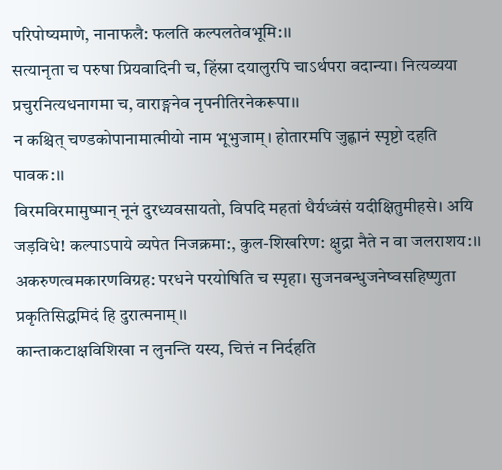परिपोष्यमाणे, नानाफलै: फलति कल्पलतेवभूमि:।।
सत्यानृता च परुषा प्रियवादिनी च, हिंस्रा दयालुरपि चाऽर्थपरा वदान्या। नित्यव्यया प्रचुरनित्यधनागमा च, वाराङ्गनेव नृपनीतिरनेकरूपा।।
न कश्चित् चण्डकोपानामात्मीयो नाम भूभुजाम्। होतारमपि जुह्णानं स्पृष्टो दहति पावक:।।
विरमविरमामुष्मान् नूनं दुरध्यवसायतो, विपदि महतां धैर्यध्वंसं यदीक्षितुमीहसे। अयि जड़विधे! कल्पाऽपाये व्यपेत निजक्रमा:, कुल-शिखरिण: क्षुद्रा नैते न वा जलराशय:।।
अकरुणत्वमकारणविग्रह: परधने परयोषिति च स्पृहा। सुजनबन्धुजनेष्वसहिष्णुता प्रकृतिसिद्धमिदं हि दुरात्मनाम्।।
कान्ताकटाक्षविशिखा न लुनन्ति यस्य, चित्तं न निर्दहति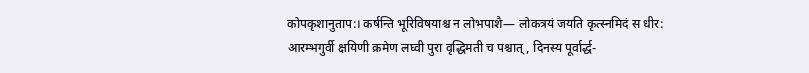कोपकृशानुताप:। कर्षन्ति भूरिविषयाश्च न लोभपाशै— लोकत्रयं जयति कृत्स्नमिदं स धीर:
आरम्भगुर्वी क्षयिणी क्रमेण लघ्वी पुरा वृद्धिमती च पश्चात्, दिनस्य पूर्वार्द्ध-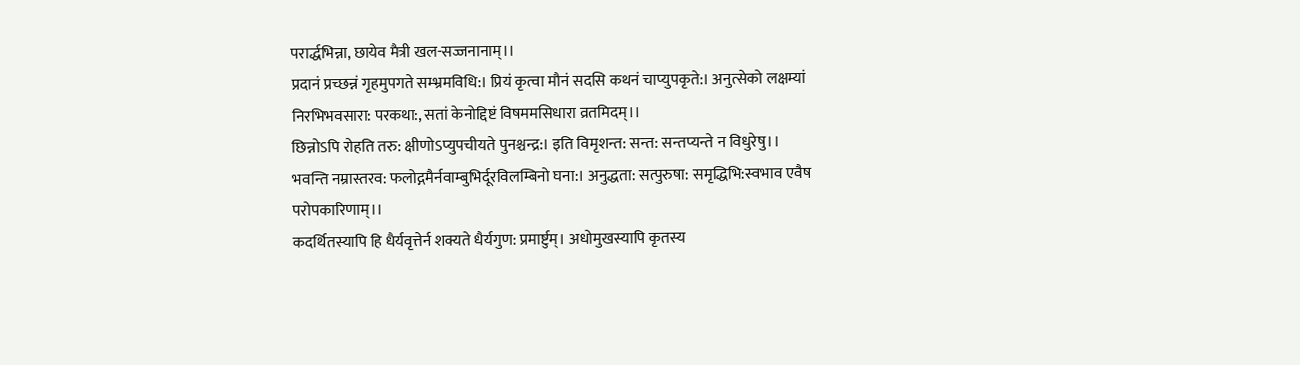परार्द्धभिन्ना, छायेव मैत्री खल-सज्जनानाम्।।
प्रदानं प्रच्छन्नं गृहमुपगते सम्भ्रमविधि:। प्रियं कृत्वा मौनं सदसि कथनं चाप्युपकृते:। अनुत्सेको लक्षम्यां निरभिभवसारा: परकथा:, सतां केनोद्दिष्टं विषममसिधारा व्रतमिदम्।।
छिन्नोऽपि रोहति तरु: क्षीणोऽप्युपचीयते पुनश्चन्द्र:। इति विमृशन्त: सन्त: सन्तप्यन्ते न विधुरेषु।।
भवन्ति नम्रास्तरव: फलोद्गमैर्नवाम्बुभिर्दूरविलम्बिनो घना:। अनुद्धता: सत्पुरुषा: समृद्धिभि:स्वभाव एवैष परोपकारिणाम्।।
कदर्थितस्यापि हि धैर्यवृत्तेर्न शक्यते धैर्यगुण: प्रमार्ष्टुम्। अधोमुखस्यापि कृतस्य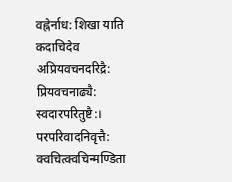वह्नेर्नाध: शिखा याति कदाचिदेव
अप्रियवचनदरिद्रै: प्रियवचनाढ्यै: स्वदारपरितुष्टै:। परपरिवादनिवृत्तै: क्वचित्क्वचिन्मण्डिता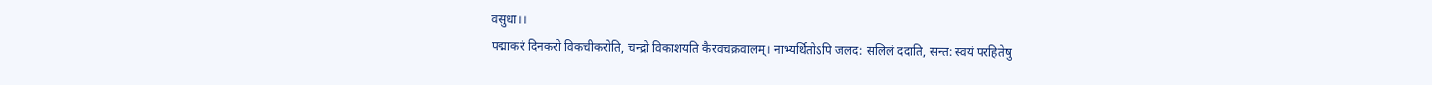वसुधा।।
पद्माकरं दिनकरो विकचीकरोति, चन्द्रो विकाशयति कैरवचक्रवालम्। नाभ्यर्थितोऽपि जलद: सलिलं ददाति, सन्त: स्वयं परहितेषु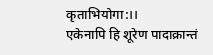कृताभियोगा:।।
एकेनापि हि शूरेण पादाक्रान्तं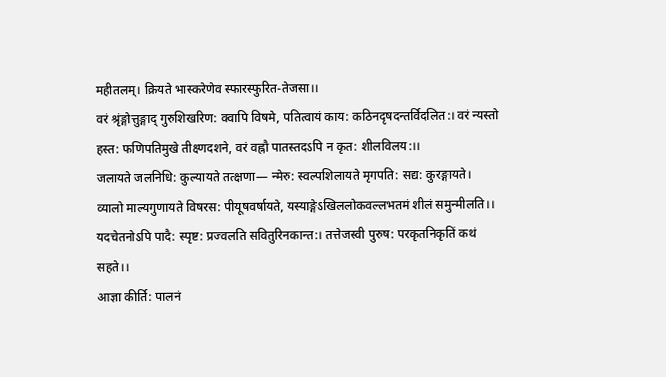महीतलम्। क्रियते भास्करेणेव स्फारस्फुरित-तेजसा।।
वरं श्रृंङ्गोत्तुङ्गाद् गुरुशिखरिण: क्वापि विषमे, पतित्वायं काय: कठिनदृषदन्तर्विदलित:। वरं न्यस्तो हस्त: फणिपतिमुखे तीक्ष्णदशने, वरं वह्नौ पातस्तदऽपि न कृत: शीलविलय:।।
जलायते जलनिधि: कुल्यायते तत्क्षणा— न्मेरु: स्वल्पशिलायते मृगपति: सद्य: कुरङ्गायते। व्यालो माल्यगुणायते विषरस: पीयूषवर्षायते, यस्याङ्गेऽखिललोकवल्लभतमं शीलं समुन्मीलति।।
यदचेतनोऽपि पादै: स्पृष्ट: प्रज्वलति सवितुरिनकान्त:। तत्तेजस्वी पुरुष: परकृतनिकृतिं कथं सहते।।
आज्ञा कीर्ति: पालनं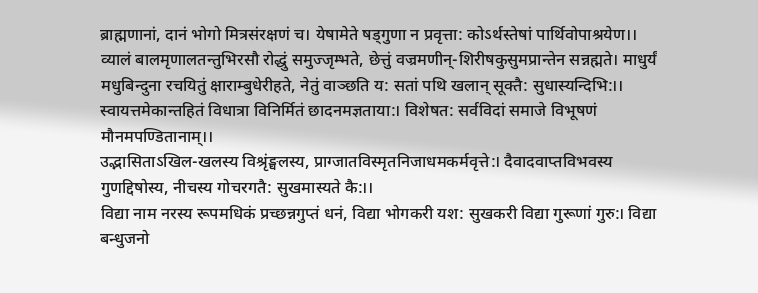ब्राह्मणानां, दानं भोगो मित्रसंरक्षणं च। येषामेते षड्गुणा न प्रवृत्ता: कोऽर्थस्तेषां पार्थिवोपाश्रयेण।।
व्यालं बालमृणालतन्तुभिरसौ रोद्धुं समुज्जृम्भते, छेत्तुं वज्रमणीन्-शिरीषकुसुमप्रान्तेन सन्नह्मते। माधुर्यं मधुबिन्दुना रचयितुं क्षाराम्बुधेरीहते, नेतुं वाञ्छति य: सतां पथि खलान् सूक्तै: सुधास्यन्दिभि:।।
स्वायत्तमेकान्तहितं विधात्रा विनिर्मितं छादनमज्ञताया:। विशेषत: सर्वविदां समाजे विभूषणं मौनमपण्डितानाम्।।
उद्भासिताऽखिल-खलस्य विश्रृंङ्घलस्य, प्राग्जातविस्मृतनिजाधमकर्मवृत्ते:। दैवादवाप्तविभवस्य गुणद्दिषोस्य, नीचस्य गोचरगतै: सुखमास्यते कै:।।
विद्या नाम नरस्य रूपमधिकं प्रच्छन्नगुप्तं धनं, विद्या भोगकरी यश: सुखकरी विद्या गुरूणां गुरु:। विद्या बन्धुजनो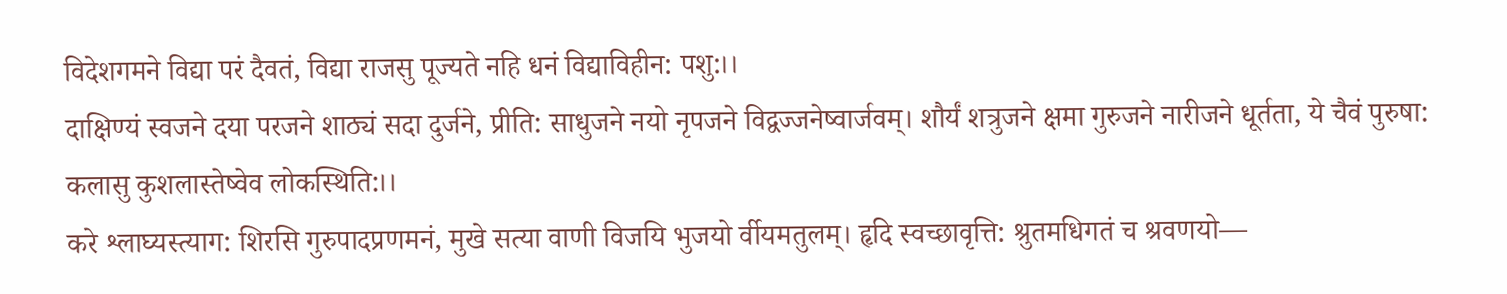विदेशगमने विद्या परं दैवतं, विद्या राजसु पूज्यते नहि धनं विद्याविहीन: पशु:।।
दाक्षिण्यं स्वजने दया परजने शाठ्यं सदा दुर्जने, प्रीति: साधुजने नयो नृपजने विद्वज्जनेष्वार्जवम्। शौर्यं शत्रुजने क्षमा गुरुजने नारीजने धूर्तता, ये चैवं पुरुषा: कलासु कुशलास्तेष्वेव लोकस्थिति:।।
करे श्लाघ्यस्त्याग: शिरसि गुरुपादप्रणमनं, मुखे सत्या वाणी विजयि भुजयो र्वीयमतुलम्। हृदि स्वच्छावृत्ति: श्रुतमधिगतं च श्रवणयो—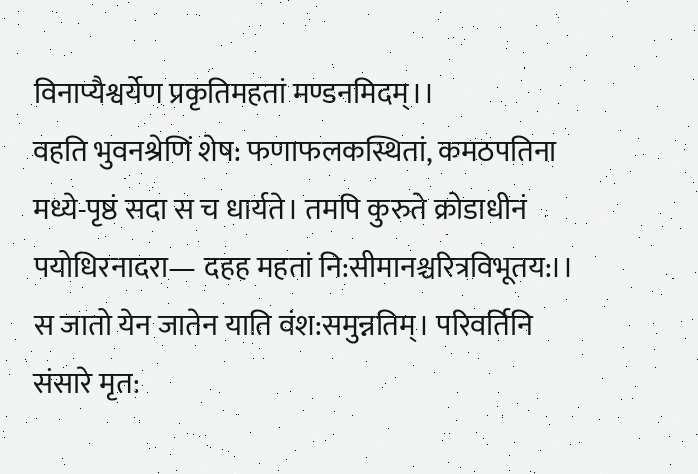विनाप्यैश्वर्येण प्रकृतिमहतां मण्डनमिदम्।।
वहति भुवनश्रेणिं शेष: फणाफलकस्थितां, कमठपतिना मध्ये-पृष्ठं सदा स च धार्यते। तमपि कुरुते क्रोडाधीनं पयोधिरनादरा— दहह महतां नि:सीमानश्चरित्रविभूतय:।।
स जातो येन जातेन याति वंश:समुन्नतिम्। परिवर्तिनि संसारे मृत: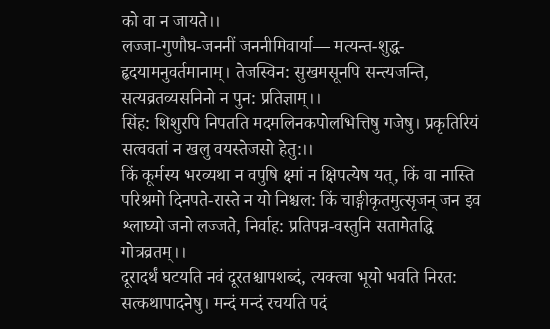को वा न जायते।।
लज्जा-गुणौघ-जननीं जननीमिवार्या— मत्यन्त-शुद्ध-हृदयामनुवर्तमानाम्। तेजस्विन: सुखमसूनपि सन्त्यजन्ति, सत्यव्रतव्यसनिनो न पुन: प्रतिज्ञाम्।।
सिंह: शिशुरपि निपतति मदमलिनकपोलभित्तिषु गजेषु। प्रकृतिरियं सत्ववतां न खलु वयस्तेजसो हेतु:।।
किं कूर्मस्य भरव्यथा न वपुषि क्ष्मां न क्षिपत्येष यत्, किं वा नास्ति परिश्रमो दिनपते-रास्ते न यो निश्चल: किं चाङ्गीकृतमुत्सृजन् जन इव श्लाघ्यो जनो लज्जते, निर्वाह: प्रतिपन्न-वस्तुनि सतामेतद्धि गोत्रव्रतम्।।
दूरादर्थं घटयति नवं दूरतश्चापशब्दं, त्यक्त्वा भूयो भवति निरत: सत्कथापादनेषु। मन्दं मन्दं रचयति पदं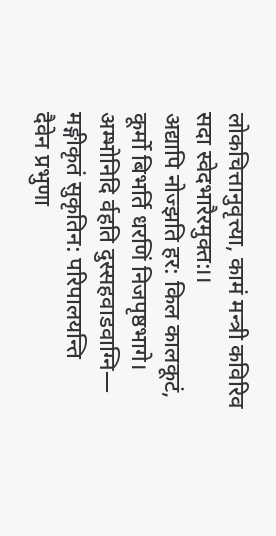लोकचित्तानुवृत्त्या, कामं मन्त्री कविरिव सदा स्वेदभारैरमुक्त:।।
अद्यापि नोज्झति हर: किल कालकूटं, कूर्मो बिभर्ति धरणिं निजपृष्ठभागे। अम्भोनिदि र्वहति दुस्सहवाडवाग्नि— मङ्गीकृतं सुकृतिन: परिपालयन्ति
दैवेन प्रभुणा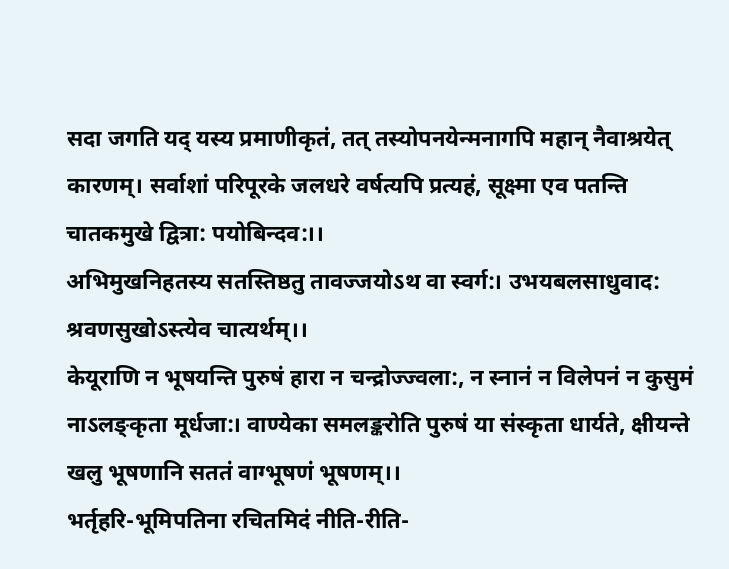सदा जगति यद् यस्य प्रमाणीकृतं, तत् तस्योपनयेन्मनागपि महान् नैवाश्रयेत् कारणम्। सर्वाशां परिपूरके जलधरे वर्षत्यपि प्रत्यहं, सूक्ष्मा एव पतन्ति चातकमुखे द्वित्रा: पयोबिन्दव:।।
अभिमुखनिहतस्य सतस्तिष्ठतु तावज्जयोऽथ वा स्वर्ग:। उभयबलसाधुवाद: श्रवणसुखोऽस्त्येव चात्यर्थम्।।
केयूराणि न भूषयन्ति पुरुषं हारा न चन्द्रोज्ज्वला:, न स्नानं न विलेपनं न कुसुमं नाऽलङ्कृता मूर्धजा:। वाण्येका समलङ्करोति पुरुषं या संस्कृता धार्यते, क्षीयन्ते खलु भूषणानि सततं वाग्भूषणं भूषणम्।।
भर्तृहरि-भूमिपतिना रचितमिदं नीति-रीति-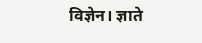विज्ञेन। ज्ञाते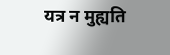यत्र न मुह्यति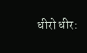धीरो धीर: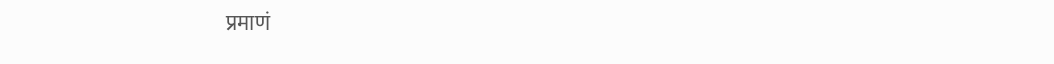प्रमाणं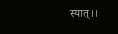स्यात्।।